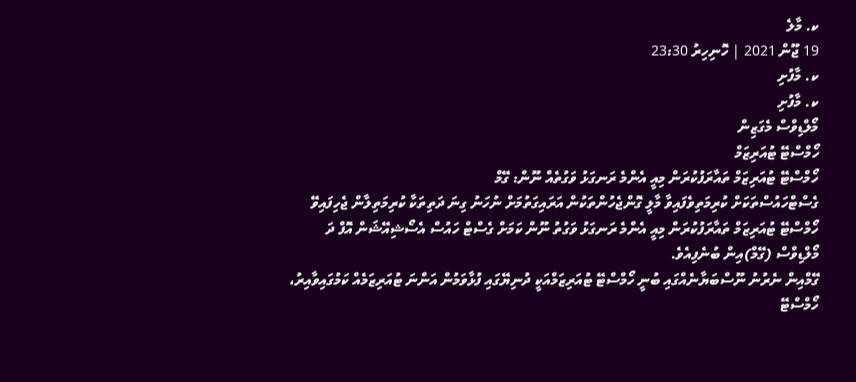ކ. މާލެ
19 ޖޫން 2021 | ހޮނިހިރު 23:30
ކ. މާފުށި
ކ. މާފުށި
މޯލްޑިވްސް މެގަޒިން
ހޯމްސްޓޭ ޓުއަރިޒަމް
ހޯމްސްޓޭ ޓުއަރިޒަމް ތައާރަފުކުރަން މިއީ އެންމެ ރަނގަޅު ވަގުތެއް ނޫން: ގޭމް
ގެސްޓްހައުސްތަކަށް ކުރިމަތިވެފައިވާ މާލީ ގޮންޖެހުންތަކުން އަރައިގަތުމަށް ނުހަނު ގިނަ ދަތިތަކާ ކުރިމަތިލާން ޖެހިފައިވޭ
ހޯމްސްޓޭ ޓުއަރިޒަމް ތައާރަފުކުރަން މިއީ އެންމެ ރަނގަޅު ވަގުތު ނޫން ކަމަށް ގެސްޓް ހައުސް އެސޯޝިއޭޝަން އޮފް ދަ މޯލްޑިވްސް (ގޭމް)އިން ބުނެފިއެވެ.
ގޭމްއިން ނެރުނު ނޫސްބަޔާނެއްގައި ބުނީ ހޯމްސްޓޭ ޓުއަރިޒަމްއަކީ ދުނިޔޭގައި ފުޅާވަމުން އަންނަ ޓުއަރިޒަމެއް ކަމުގައިވާއިރު، ހޯމްސްޓޭ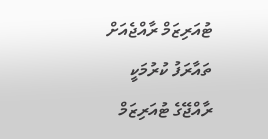ޓުއަރިޒަމް ރާއްޖެއަށް ތައާރަފު ކުރުމަކީ ރާއްޖޭގެ ޓުއަރިޒަމް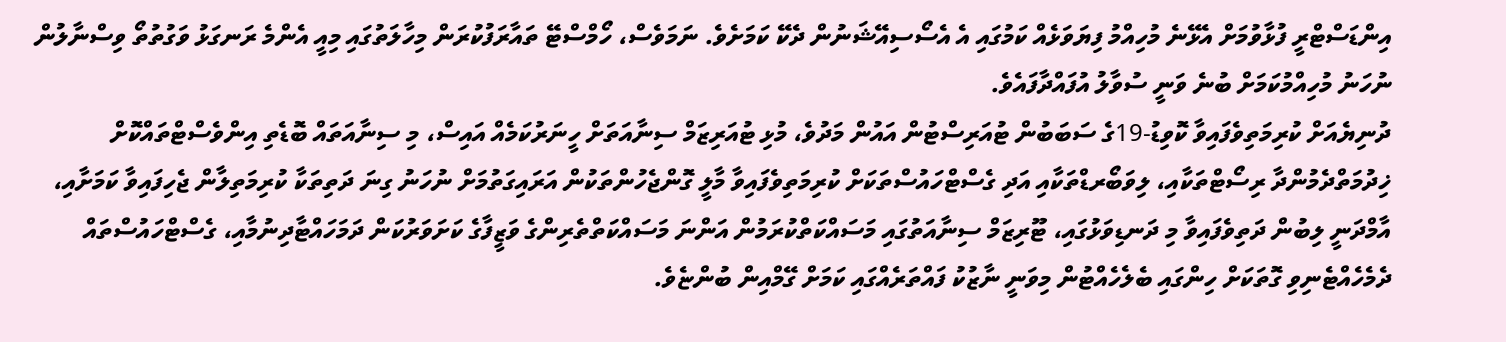އިންޑަސްޓްރީ ފުޅާވުމަށް އެޅޭނެ މުހިއްމު ފިޔަވަޅެއް ކަމުގައި އެ އެސޯސިއޭޝަނުން ދެކޭ ކަމަށެވެ. ނަމަވެސް، ހޯމްސްޓޭ ތައާރަފުކުރަން މިހާލަތުގައި މިއީ އެންމެ ރަނގަޅު ވަގުތުތޯ ވިސްނާލުން ނުހަނު މުހިއްމުކަމަށް ބުނެ ވަނީ ސުވާލު އުފައްދާފައެވެ.
ދުނިޔެއަށް ކުރިމަތިވެފައިވާ ކޮވިޑު-19ގެ ސަބަބުން ޓުއަރިސްޓުން އައުން މަދުވެ، މުޅި ޓުއަރިޒަމް ސިނާއަތަށް ހީނަރުކަމެއް އައިސް، މި ސިނާއަތައް ބޮޑެތި އިންވެސްޓްތައްކޮށް ޚިދުމަތްދެމުންދާ ރިސޯޓްތަކާއި، ލިވަބޯރޑްތަކާއި އަދި ގެސްޓްހައުސްތަކަށް ކުރިމަތިވެފައިވާ މާލީ ގޮންޖެހުންތަކުން އަރައިގަތުމަށް ނުހަނު ގިނަ ދަތިތަކާ ކުރިމަތިލާން ޖެހިފައިވާ ކަމަށާއި، އާމްދަނީ ލިބުން ދަތިވެފައިވާ މި ދަނޑިވަޅުގައި، ޓޫރިޒަމް ސިނާއަތުގައި މަސައްކަތްކުރަމުން އަންނަ މަސައްކަތްތެރިންގެ ވަޒީފާގެ ކަށަވަރުކަން ދަމަހައްޓާދިނުމާއި، ގެސްޓްހައުސްތައް ދެމެހެއްޓެނިވި ގޮތަކަށް ހިންގައި ބެލެހެއްޓުން މިވަނީ ނާޒުކު ފައްތަރެއްގައި ކަމަށް ގޭމްއިން ބުންޏެވެ.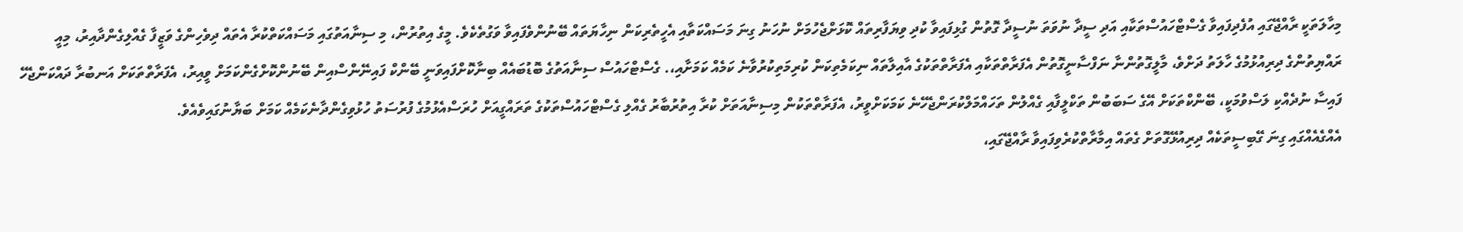މިހާލަތަކީ ރާއްޖޭގައި އުފެދިފައިވާ ގެސްޓްހައުސްތަކާއި އަދި ސީދާ ނުވަތަ ނުސީދާ ގޮތުން ގުޅިފައިވާ ކުދި ވިޔަފާރިތައް ކޮޅަށްޖެހުމަށް ނުހަނު ގިނަ މަސައްކަތާއި އެހީތެރިކަން ނިހާޔަތައް ބޭނުންވެފައިވާ ވަގުތެކެވެ. މީގެ އިތުރުން، މި ސިނާއަތުގައި މަސައްކަތްކުރާ އެތައް ދިވެހިންގެ ވަޒީފާ ގެއްލިގެންދާއިރު، މިއީ ރައްޔިތުންގެ ދިރިއުޅުމުގެ ހާލަތު ދަށްވެ، މާލީގޮތުންނާ ނަފްސާނީގޮތުން އެފަރާތްތަކާއި އެފަރާތްތަކުގެ އާއިލާތައް ނިކަމެތިކަން ކުރިމަތިކުރުވާނެ ކަމެއް ކަމަށާއި،. ގެސްޓްހައުސް ސިނާއަތުގެ ބޮޑުބައެއް ބިނާކޮށްފައިވަނީ ބޭންކް ފައިނޭންސްއިން ބޭނުންކޮށްގެންކަމަށް ވީއިރު، އެފަރާތްތަކަށް އަނބުރާ ދައްކަންޖެހޭ ފައިސާ ނުދެއްކި ލަސްވުމަކީ، ބޭންކްތަކަށް އޭގެ ސަބަބުން ތަކްލީފާއި ގެއްލުން ތަހައްމަލްކުރަންޖެހޭނެ ކަމަކަށްވީރު، އެފަރާތްތަކުން މިސިނާއަތަށް ކުރާ އިތުރުބާރު ގެއްލި ގެސްޓްހައުސްތަކުގެ ތަރައްގީއަށް ހުރަސްއެޅުމުގެ ފުރުސަތު ހުޅުވިގެންދާނެކަމެއް ކަމަށް ބަޔާނުގައިވެއެވެ.
އެއްގެއެއްގައި ގިނަ ގޭބިސީތަކެއް ދިރިއުޅޭގޮތަށް ގެތައް އިމާރާތްކުރެވިފައިވާ ރާއްޖޭގައި،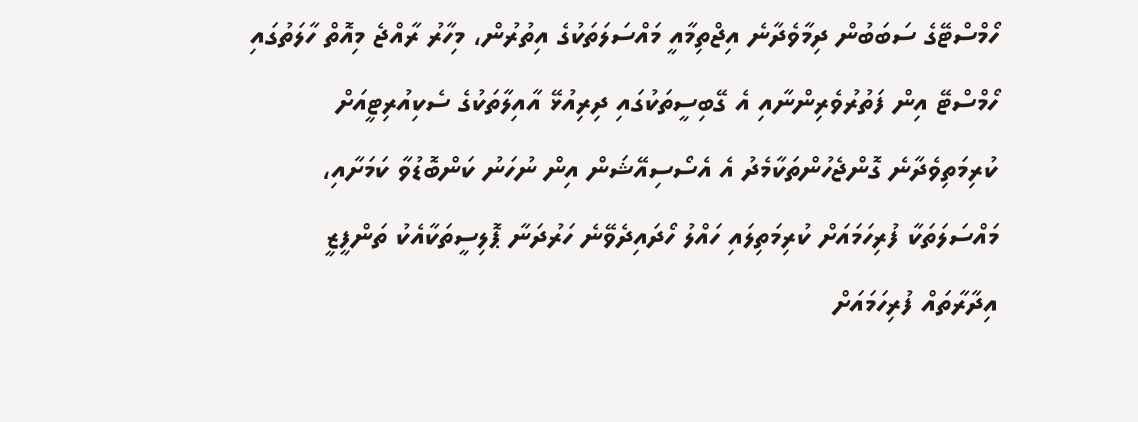ހޯމްސްޓޭގެ ސަބަބުން ދިމާވެދާނެ އިޖްތިމާއީ މައްސަލަތަކުގެ އިތުރުން، މިހާރު ރާއްޖެ މިއޮތް ހާލަތުގައި ހޯމްސްޓޭ އިން ފަތުރުވެރިންނާއި އެ ގޭބިސީތަކުގައި ދިރިއުޅޭ އާއިލާތަކުގެ ސެކިއުރިޓީއަށް ކުރިމަތިވެދާނެ ގޮންޖެހުންތަކާމެދު އެ އެސޯސިއޭޝަން އިން ނުހަނު ކަންބޮޑުވާ ކަމަށާއި، މައްސަލަތަކާ ފުރިހަމައަށް ކުރިމަތިލައި ހައްލު ހޯދައިދެވޭނެ ހަރުދަނާ ޕޮލިސީތަކާއެކު ތަންފީޒީ އިދާރާތައް ފުރިހަމައަށް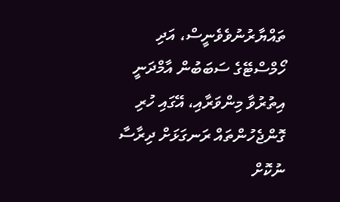ތައްޔާރުނުވެވެނީސް، އަދި ހޯމްސްޓޭގެ ސަބަބުން އާމްދަނީ އިތުރުވާ މިންވަރާއި، އޭގައި ހުރި ގޮންޖެހުންތައް ރަނގަޅަށް ދިރާސާ ނުކޮށް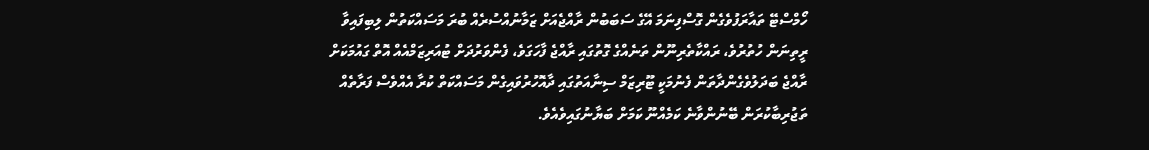ހޯމްސްޓޭ ތައާރަފުވެގެން ގޮސްފިނަމަ އޭގެ ސަބަބުން ރާއްޖެއަށް ޒަމާނުއްސުރެއް ބުރަ މަސައްކަތުން ލިބިފައިވާ ރީތިނަން ހުތުރުވެ، ރައްކާތެރިނޫން ތަނެއްގެ ގޮތުގައި ރާއްޖެ ފާހަގަވެ، ފެންވަރުދަށް ޓުއަރިޒަމްއެއް އޮތް ގައުމަކަށް ރާއްޖެ ބަދަލުވެގެންދާތަން ފެނުމަކީ ޓޫރިޒަމް ސިނާއަތުގައި ދާއޮހުރުވައިގެން މަސައްކަތް ކުރާ އެއްވެސް ފަރާތެއް ތަޖުރިބާކުރަން ބޭނުންވާނެ ކަމެއްނޫ ކަމަށް ބަޔާނުގައިވެއެވެ.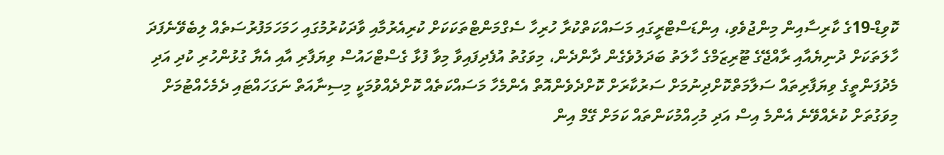ކޮވިޑް-19ގެ ކާރިސާއިން މިންޖުވެވި، އިންޑަސްޓްރީގައި މަސައްކަތްކުރާ ހުރިހާ ސެގްމަންޓްތަކަކަށް ކުރިއެރުމާއި ވާދަކުރުމުގައި ހަމަހަމަފުރުސަތެއް ލިބެވޭނެފަދަ ހާލަތަކަށް ދުނިޔެއާއި ރާއްޖޭގެ ޓޫރިޒަމްގެ ހާލަތު ބަދަލުވެގެން ދާންދެން، މިވަގުތު އުފެދިފައިވާ މިވާ ފުޅާ ގެސްޓްހައުސް ވިޔަފާރި އާއި އެޔާ ގުޅުންހުރި ކުދި އަދި މެދުފަންތީގެ ވިޔަފާރިތައް ސަލާމަތްކޮށްދިނުމަށް ސަރުކާރަށް ކޮށްދެވެންއޮތް އެންމެހާ މަސައްކަތެއް ކޮށްދެއްވުމަކީ މިސިނާއަތް ނަގަހައްޓައި ދެމެހެއްޓުމަށް މިވަގުތަށް ކުރެއްވޭނެ އެންމެ އިސް އަދި މުހިއްމުކަންތައް ކަމަށް ގޭމް އިން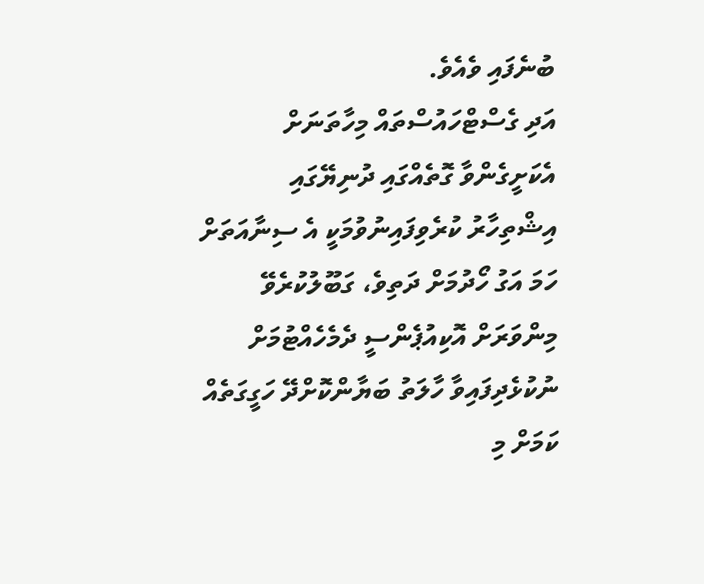ބުނެފައި ވެއެވެ.
އަދި ގެސްޓްހައުސްތައް މިހާތަނަށް އެކަށީގެންވާ ގޮތެއްގައި ދުނިޔޭގައި އިޝްތިހާރު ކުރެވިފައިނުވުމަކީ އެ ސިނާއަތަށް ހަމަ އަގު ހޯދުމަށް ދަތިވެ، ގަބޫލުކުރެވޭ މިންވަރަށް އޮކިއުޕެންސީ ދެމެހެއްޓުމަށް ނުކުޅެދިފައިވާ ހާލަތު ބަޔާންކޮށްދޭ ހަގީގަތެއް ކަމަށް މި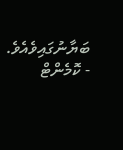ބަޔާނުގައިވެއެވެ.
- ކޮމެންޓް